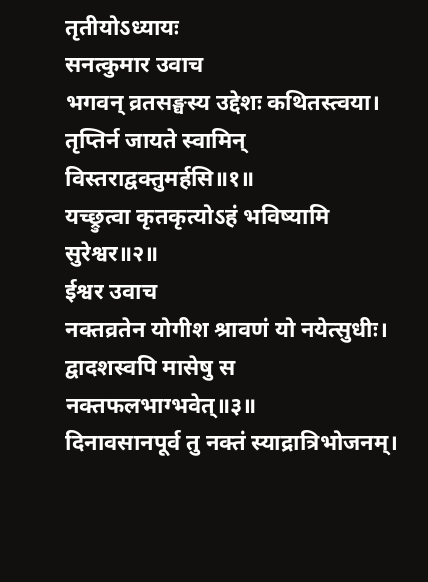तृतीयोऽध्यायः
सनत्कुमार उवाच
भगवन् व्रतसङ्घस्य उद्देशः कथितस्त्वया।
तृप्तिर्न जायते स्वामिन् विस्तराद्वक्तुमर्हसि॥१॥
यच्छ्रुत्वा कृतकृत्योऽहं भविष्यामि सुरेश्वर॥२॥
ईश्वर उवाच
नक्तव्रतेन योगीश श्रावणं यो नयेत्सुधीः।
द्वादशस्वपि मासेषु स नक्तफलभाग्भवेत्॥३॥
दिनावसानपूर्व तु नक्तं स्याद्रात्रिभोजनम्।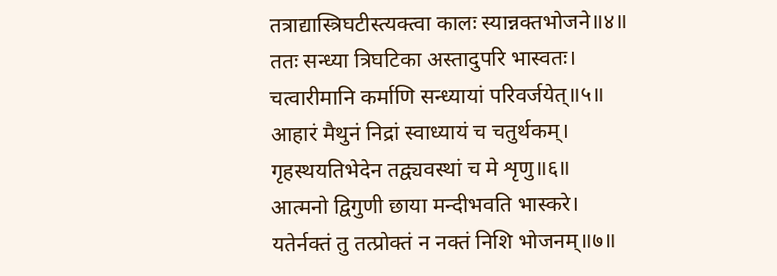तत्राद्यास्त्रिघटीस्त्यक्त्वा कालः स्यान्नक्तभोजने॥४॥
ततः सन्ध्या त्रिघटिका अस्तादुपरि भास्वतः।
चत्वारीमानि कर्माणि सन्ध्यायां परिवर्जयेत्॥५॥
आहारं मैथुनं निद्रां स्वाध्यायं च चतुर्थकम्।
गृहस्थयतिभेदेन तद्व्यवस्थां च मे शृणु॥६॥
आत्मनो द्विगुणी छाया मन्दीभवति भास्करे।
यतेर्नक्तं तु तत्प्रोक्तं न नक्तं निशि भोजनम्॥७॥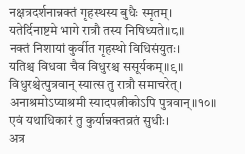नक्षत्रदर्शनान्नक्तं गृहस्थस्य बुधैः स्मृतम्।
यतेर्दिनाष्टमे भागे रात्रौ तस्य निषिध्यते॥८॥
नक्तं निशायां कुर्वीत गृहस्थो विधिसंयुतः।
यतिश्च विधवा चैव विधुरश्च ससूर्यकम्॥९॥
विधुरश्चेत्पुत्रवान् स्यात्स तु रात्रौ समाचरेत्।
अनाश्रमोऽप्याश्रमी स्यादपत्नीकोऽपि पुत्रवान्॥१०॥
एवं यथाधिकारं तु कुर्यान्नक्तव्रतं सुधीः।
अत्र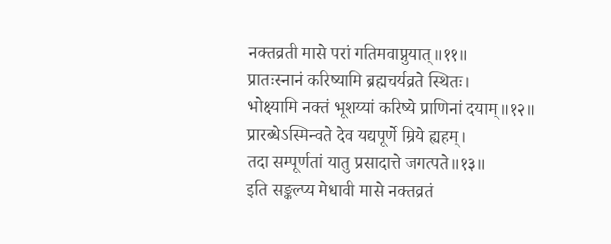नक्तव्रती मासे परां गतिमवाप्नुयात्॥११॥
प्रातःस्नानं करिष्यामि ब्रह्मचर्यव्रते स्थितः।
भोक्ष्यामि नक्तं भूशय्यां करिष्ये प्राणिनां दयाम्॥१२॥
प्रारब्धेऽस्मिन्वते देव यद्यपूर्णे म्रिये ह्यहम्।
तदा सम्पूर्णतां यातु प्रसादात्ते जगत्पते॥१३॥
इति सङ्कल्प्य मेधावी मासे नक्तव्रतं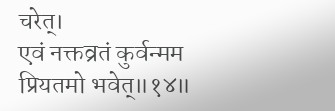चरेत्।
एवं नक्तव्रतं कुर्वन्मम प्रियतमो भवेत्॥१४॥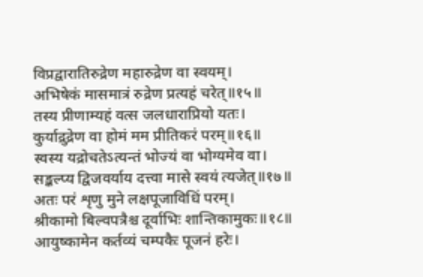विप्रद्वारातिरुद्रेण महारुद्रेण वा स्वयम्।
अभिषेकं मासमात्रं रुद्रेण प्रत्यहं चरेत्॥१५॥
तस्य प्रीणाम्यहं वत्स जलधाराप्रियो यतः।
कुर्याद्रुद्रेण वा होमं मम प्रीतिकरं परम्॥१६॥
स्वस्य यद्रोचतेऽत्यन्तं भोज्यं वा भोग्यमेव वा।
सङ्कल्प्य द्विजवर्याय दत्त्वा मासे स्वयं त्यजेत्॥१७॥
अतः परं शृणु मुने लक्षपूजाविधिं परम्।
श्रीकामो बिल्वपत्रैश्च दूर्वाभिः शान्तिकामुकः॥१८॥
आयुष्कामेन कर्तव्यं चम्पकैः पूजनं हरेः।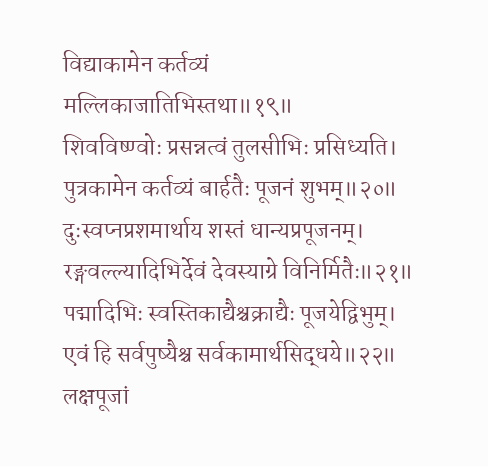विद्याकामेन कर्तव्यं मल्लिकाजातिभिस्तथा॥१९॥
शिवविष्ण्वोः प्रसन्नत्वं तुलसीभिः प्रसिध्यति।
पुत्रकामेन कर्तव्यं बार्हतैः पूजनं शुभम्॥२०॥
दुःस्वप्नप्रशमार्थाय शस्तं धान्यप्रपूजनम्।
रङ्गवल्ल्यादिभिर्देवं देवस्याग्रे विनिर्मितैः॥२१॥
पद्मादिभिः स्वस्तिकाद्यैश्चक्राद्यैः पूजयेद्विभुम्।
एवं हि सर्वपुष्यैश्च सर्वकामार्थसिद्धये॥२२॥
लक्षपूजां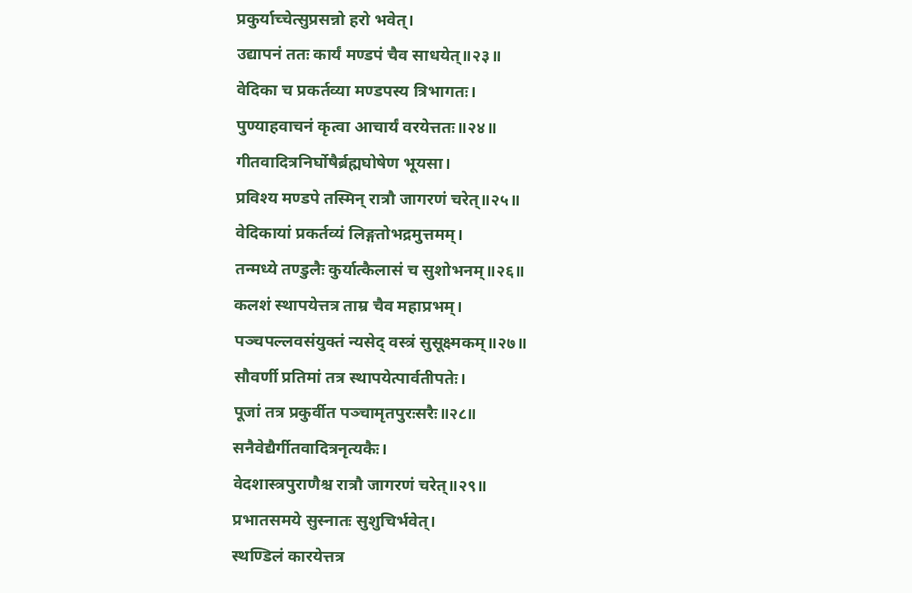प्रकुर्याच्चेत्सुप्रसन्नो हरो भवेत्।
उद्यापनं ततः कार्यं मण्डपं चैव साधयेत्॥२३॥
वेदिका च प्रकर्तव्या मण्डपस्य त्रिभागतः।
पुण्याहवाचनं कृत्वा आचार्यं वरयेत्ततः॥२४॥
गीतवादित्रनिर्घोषैर्ब्रह्मघोषेण भूयसा।
प्रविश्य मण्डपे तस्मिन् रात्रौ जागरणं चरेत्॥२५॥
वेदिकायां प्रकर्तव्यं लिङ्गतोभद्रमुत्तमम्।
तन्मध्ये तण्डुलैः कुर्यात्कैलासं च सुशोभनम्॥२६॥
कलशं स्थापयेत्तत्र ताम्र चैव महाप्रभम्।
पञ्चपल्लवसंयुक्तं न्यसेद् वस्त्रं सुसूक्ष्मकम्॥२७॥
सौवर्णी प्रतिमां तत्र स्थापयेत्पार्वतीपतेः।
पूजां तत्र प्रकुर्वीत पञ्चामृतपुरःसरैः॥२८॥
सनैवेद्यैर्गीतवादित्रनृत्यकैः।
वेदशास्त्रपुराणैश्च रात्रौ जागरणं चरेत्॥२९॥
प्रभातसमये सुस्नातः सुशुचिर्भवेत्।
स्थण्डिलं कारयेत्तत्र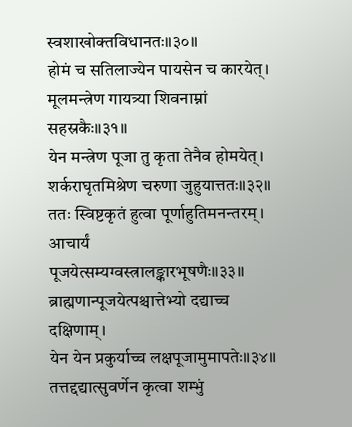स्वशाखोक्तविधानतः॥३०॥
होमं च सतिलाज्येन पायसेन च कारयेत्।
मूलमन्त्रेण गायत्र्या शिवनाम्नां सहस्रकैः॥३१॥
येन मन्त्रेण पूजा तु कृता तेनैव होमयेत्।
शर्कराघृतमिश्रेण चरुणा जुहुयात्ततः॥३२॥
ततः स्विष्टकृतं हुत्वा पूर्णाहुतिमनन्तरम्।
आचार्यं पूजयेत्सम्यग्वस्त्रालङ्कारभूषणैः॥३३॥
ब्राह्मणान्पूजयेत्पश्चात्तेभ्यो दद्याच्च दक्षिणाम्।
येन येन प्रकुर्याच्च लक्षपूजामुमापतेः॥३४॥
तत्तद्दद्यात्सुवर्णेन कृत्वा शम्भुं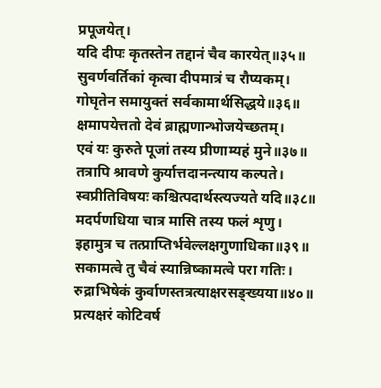प्रपूजयेत्।
यदि दीपः कृतस्तेन तद्दानं चैव कारयेत्॥३५॥
सुवर्णवर्तिकां कृत्वा दीपमात्रं च रौप्यकम्।
गोघृतेन समायुक्तं सर्वकामार्थसिद्धये॥३६॥
क्षमापयेत्ततो देवं ब्राह्मणान्भोजयेच्छतम्।
एवं यः कुरुते पूजां तस्य प्रीणाम्यहं मुने॥३७॥
तत्रापि श्रावणे कुर्यात्तदानन्त्याय कल्पते।
स्वप्रीतिविषयः कश्चित्पदार्थस्त्यज्यते यदि॥३८॥
मदर्पणधिया चात्र मासि तस्य फलं शृणु।
इहामुत्र च तत्प्राप्तिर्भवेल्लक्षगुणाधिका॥३९॥
सकामत्वे तु चैवं स्यान्निष्कामत्वे परा गतिः।
रुद्राभिषेकं कुर्वाणस्तत्रत्याक्षरसङ्ख्यया॥४०॥
प्रत्यक्षरं कोटिवर्ष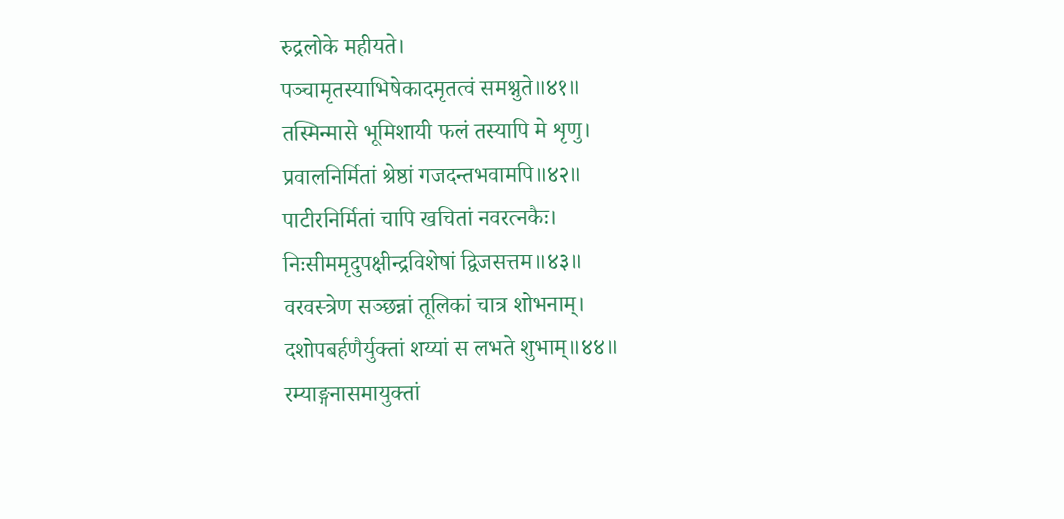रुद्रलोके महीयते।
पञ्चामृतस्याभिषेकादमृतत्वं समश्नुते॥४१॥
तस्मिन्मासे भूमिशायी फलं तस्यापि मे शृणु।
प्रवालनिर्मितां श्रेष्ठां गजदन्तभवामपि॥४२॥
पाटीरनिर्मितां चापि खचितां नवरत्नकैः।
निःसीममृदुपक्षीन्द्रविशेषां द्विजसत्तम॥४३॥
वरवस्त्रेण सञ्छन्नां तूलिकां चात्र शोभनाम्।
दशोपबर्हणैर्युक्तां शय्यां स लभते शुभाम्॥४४॥
रम्याङ्गनासमायुक्तां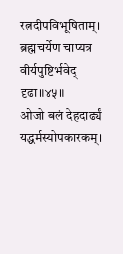रत्नदीपविभूषिताम्।
ब्रह्मचर्येण चाप्यत्र वीर्यपुष्टिर्भवेद् दृढा॥४५॥
ओजो बलं देहदार्ढ्यं यद्धर्मस्योपकारकम्।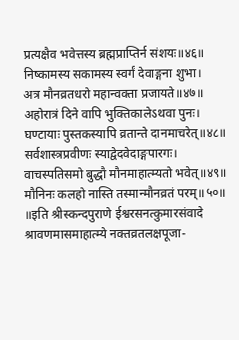प्रत्यक्षैव भवेत्तस्य ब्रह्मप्राप्तिर्न संशयः॥४६॥
निष्कामस्य सकामस्य स्वर्गं देवाङ्गना शुभा।
अत्र मौनव्रतधरो महान्वक्ता प्रजायते॥४७॥
अहोरात्रं दिने वापि भुक्तिकालेऽथवा पुनः।
घण्टायाः पुस्तकस्यापि व्रतान्ते दानमाचरेत्॥४८॥
सर्वशास्त्रप्रवीणः स्याद्वेदवेदाङ्गपारगः।
वाचस्पतिसमो बुद्धौ मौनमाहात्म्यतो भवेत्॥४९॥
मौनिनः कलहो नास्ति तस्मान्मौनव्रतं परम्॥५०॥
॥इति श्रीस्कन्दपुराणे ईश्वरसनत्कुमारसंवादे श्रावणमासमाहात्म्ये नक्तव्रतलक्षपूजा-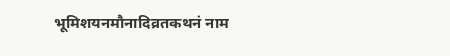भूमिशयनमौनादिव्रतकथनं नाम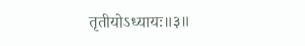तृतीयोऽध्यायः॥३॥